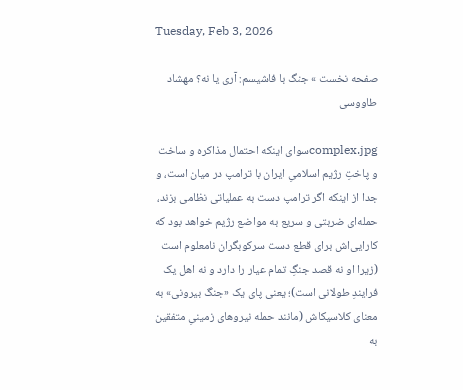Tuesday, Feb 3, 2026

صفحه نخست » جنگ با فاشیسم: آری یا نه؟ مهشاد طاووسی

complex.jpgسوای اینکه احتمال مذاکره و ساخت و پاختِ رژیم اسلامیِ ایران با ترامپ در میان است، و جدا از اینکه اگر ترامپ دست به عملیاتی نظامی بزند، حمله‌ای ضربتی و سریع به مواضع رژیم خواهد بود که کارایی‌اش برای قطع دست سرکوبگران نامعلوم است (زیرا او نه قصد جنگِ تمام عیار را دارد و‌ نه اهل یک فرایندِ طولانی است)؛ یعنی پای یک «جنگ بیرونی» به معنای ‌کلاسیکاش (مانند حمله نیروهای زمینیِ متفقین به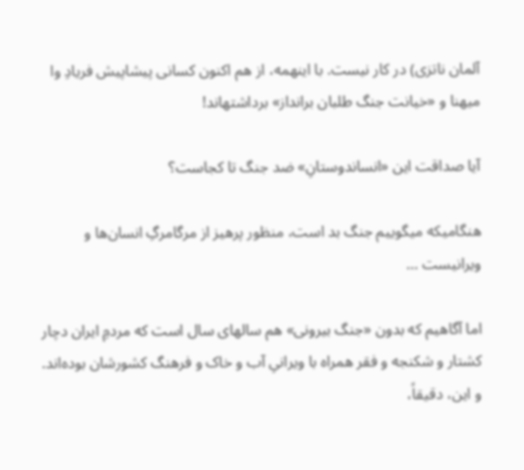آلمان ناتزی) در کار نیست. با اینهمه، از هم‌ اکنون کسانی پیشاپیش فریادِ وا میهنا و «خیانت جنگ ‌‌طلبان برانداز» برداشتهاند!

آیا صداقت این «انساندوستانِ» ضد جنگ تا کجاست؟

هنگامیکه میگوییم جنگ بد است، منظور پرهیز از مرگامرگِ انسان‌ها و ویرانیست ...

اما آگاهیم که بدون «جنگ بیرونی» هم سالهای سال است که مردمِ ایران دچار کشتار و شکنجه و فقر همراه با ویرانی‌ِ آب و خاک و فرهنگ کشورشان بوده‌اند. و این، دقیقاً،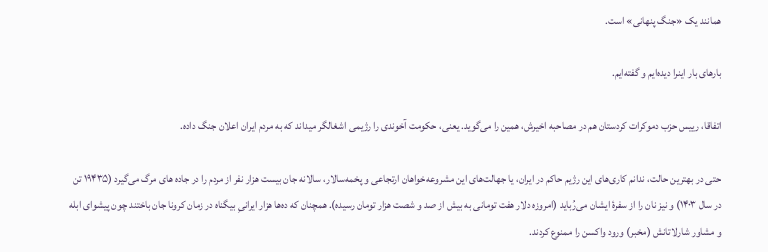همانند یک‌ «جنگ پنهانی‌» است.

بارهای بار اینرا دیده‌ایم و گفته‌ایم.

اتفاقا، رییس حزب دموکرات کردستان هم در مصاحبه اخیرش، همین را می‌گوید. یعنی، حکومت آخوندی را رژیمی اشغالگر میداند که به مردم‌ ایران اعلان جنگ داده.

حتی در بهترین حالت، ندانم‌ کاری‌های این رژیم حاکم در ایران، یا جهالت‌های این مشروعه‌خواهان ارتجاعی و پخمه‌سالار، سالانه جان بیست هزار نفر از مردم را در جاده‌ های مرگ می‌گیرد (۱۹۴۳۵ تن در سال ۱۴۰۳) و نیز نان را از سفرۀ ایشان می‌رُباید (امروزه دلار هفت تومانی به بیش از صد و شصت هزار تومان رسیده). همچنان که ده‌ها هزار ایرانیِ بیگناه در زمان کرونا جان باختند چون پیشوای ابله و مشاور شارلاتانش (مخبر) ورود واکسن را ممنوع کردند.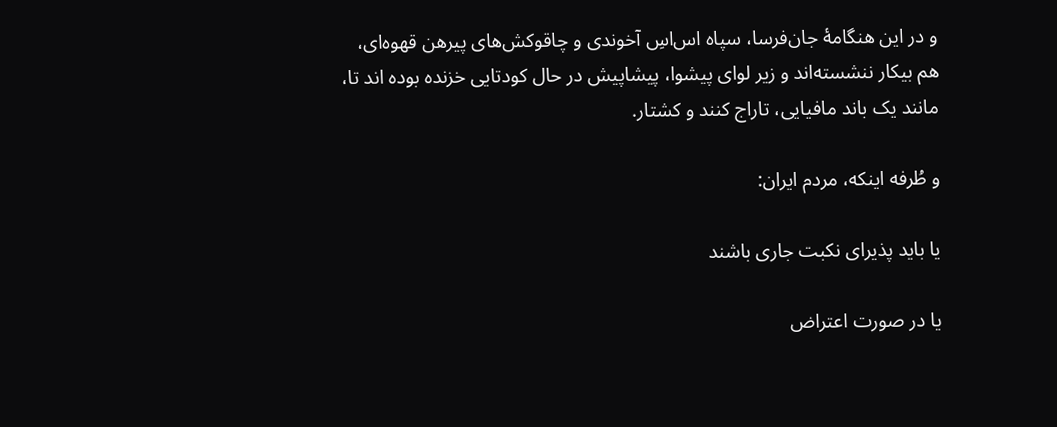و در این هنگامۀ جان‌فرسا، سپاه ‌اس‌اسِ آخوندی و چاقوکش‌های پیرهن‌ قهوه‌ای، هم بیکار ننشسته‌اند و زیر لوای پیشوا، پیشاپیش در حال کودتایی خزنده بوده‌ اند تا، مانند یک باند مافیایی، تاراج کنند و کشتار.

و طُرفه اینکه، مردم ایران:

یا باید پذیرای نکبت جاری باشند

یا در صورت اعتراض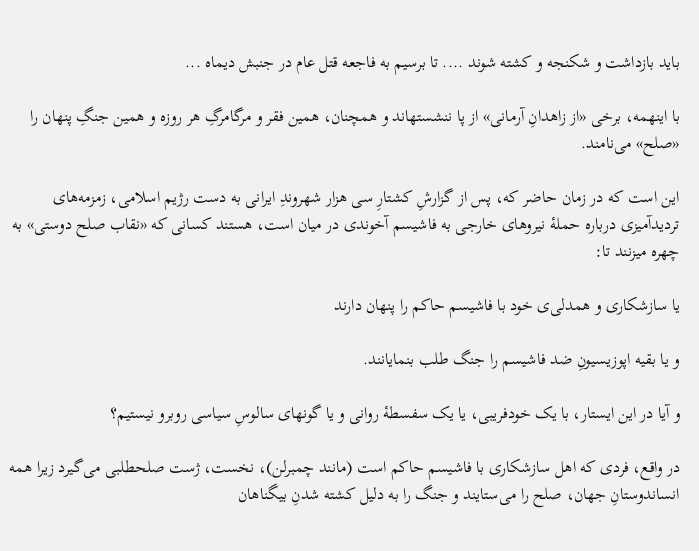باید بازداشت و شکنجه و کشته شوند .... تا برسیم به فاجعه قتل عام در جنبش دیماه ...

با اینهمه، برخی «از زاهدانِ آرمانی» از پا ننشستهاند و همچنان، همین فقر و مرگامرگِ هر روزه و همین جنگِ پنهان را «صلح» می‌نامند.

این است که در زمان حاضر که، پس از گزارشِ کشتارِ سی‌‌ هزار شهروندِ ایرانی به دست رژیم اسلامی، زمزمه‌های تردیدآمیزی درباره حملۀ نیروهای خارجی به فاشیسم آخوندی در میان است، هستند کسانی که «نقاب صلح ‌دوستی» به چهره میزنند تا:

یا سازشکاری و همدلی‌ی خود با فاشیسم حاکم را پنهان دارند

و یا بقیه اپوزیسیونِ ضد فاشیسم را جنگ‌ طلب بنمایانند.

و آیا در این ایستار، با یک خودفریبی، یا یک سفسطۀ روانی و یا گونهای سالوسِ سیاسی روبرو نیستیم؟

در واقع، فردی که اهل سازشکاری با فاشیسم حاکم است (مانند چمبرلن)، نخست، ژست صلحطلبی می‌گیرد زیرا همه انساندوستانِ جهان، صلح را می‌ستایند و جنگ را به دلیل کشته شدنِ بیگناهان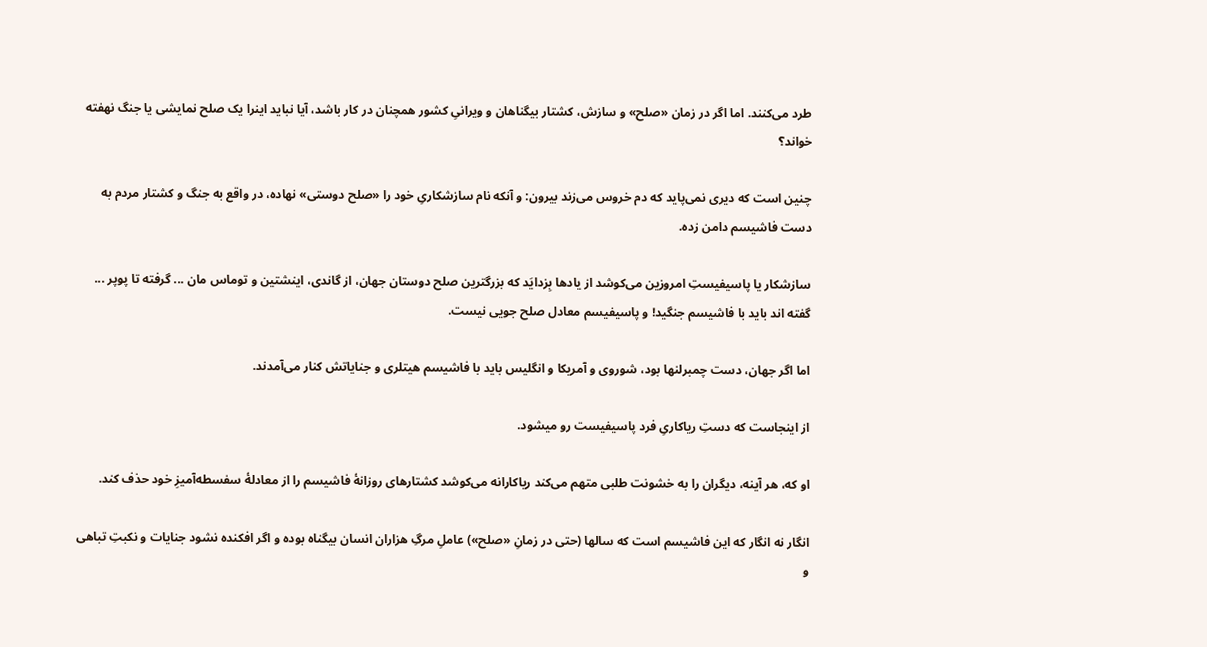طرد می‌کنند. اما اگر در زمان «صلح» و‌ سازش، کشتار بیگناهان و ویرانیِ کشور همچنان در کار باشد، آیا نباید اینرا یک صلح نمایشی یا جنگ نهفته خواند؟

چنین است که دیری نمی‌پاید که دم خروس می‌زند بیرون: و‌ آنکه نام سازشکاریِ خود را «صلح‌ دوستی» نهاده، در واقع به جنگ و کشتار مردم به دست فاشیسم دامن زده.

سازشکار یا پاسیفیستِ امروزین می‌کوشد از یادها بِزدایَد که بزرگترین صلح ‌دوستان جهان، از گاندی، اینشتین و توماس مان ... گرفته تا پوپر ... گفته ‌اند باید با فاشیسم جنگید! و پاسیفیسم معادل صلح ‌جویی نیست.

اما اگر جهان، دست چمبرلنها بود، شوروی و آمریکا و انگلیس باید با فاشیسم هیتلری و جنایاتش کنار می‌آمدند.

از اینجاست که دستِ ریاکاریِ فرد پاسیفیست رو میشود.

او که، هر آینه، دیگران را به خشونت ‌طلبی متهم می‌کند ریاکارانه می‌کوشد کشتارهای‌ روزانۀ فاشیسم را از معادلۀ سفسطه‌آمیزِ خود حذف ‌کند.

انگار نه انگار که این فاشیسم است که سالها (حتی در زمانِ «صلح») عاملِ مرگِ هزاران انسان بیگناه بوده و‌ اگر افکنده نشود جنایات و نکبتِ تباهی و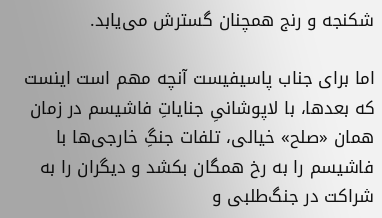شکنجه و رنج همچنان گسترش می‌یابد.

اما برای جناب پاسیفیست آنچه مهم است اینست که بعدها، با لاپوشانیِ‌ جنایاتِ فاشیسم در زمان همان «صلح» خیالی، تلفات جنگِ خارجی‌ها با فاشیسم را به رخ همگان بکشد و دیگران را به شراکت در جنگ‌طلبی و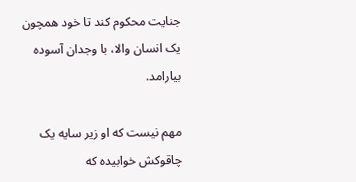جنایت محکوم کند تا خود همچون یک انسان والا، با وجدان آسوده بیارامد.

مهم نیست که او زیر سایه یک چاقوکش خوابیده که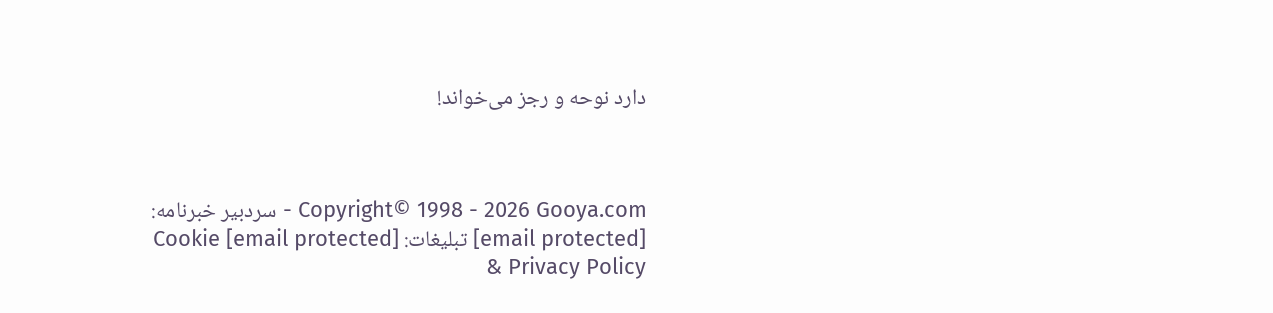دارد نوحه و رجز می‌خواند!



Copyright© 1998 - 2026 Gooya.com - سردبیر خبرنامه: [email protected] تبلیغات: [email protected] Cookie & Privacy Policy